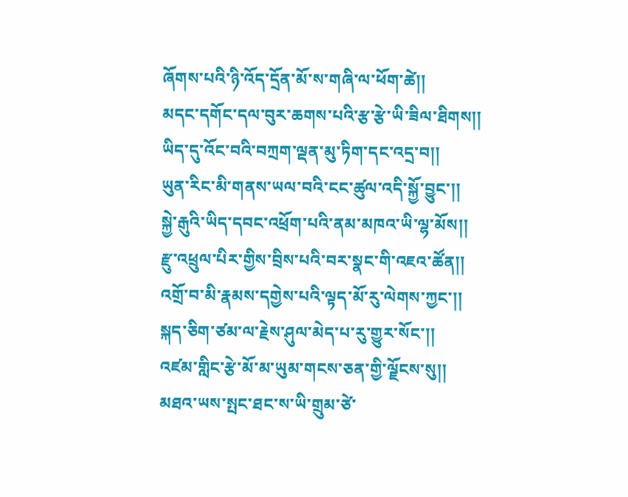ཞོགས་པའི་ཉི་འོད་དྲོན་མོ་ས་གཞི་ལ་ཕོག་ཚེ།།
མདང་དགོང་དལ་བུར་ཆགས་པའི་རྩ་རྩེ་ཡི་ཟིལ་ཐིགས།།
ཡིད་དུ་འོང་བའི་བཀྲག་ལྡན་མུ་ཏིག་དང་འདྲ་བ།།
ཡུན་རིང་མི་གནས་ཡལ་བའི་ངང་ཚུལ་འདི་སྐྱོ་བྱུང་།།
སྐྱེ་རྒུའི་ཡིད་དབང་འཕྲོག་པའི་ནམ་མཁའ་ཡི་ལྷ་མོས།།
རྫུ་འཕྲུལ་པིར་གྱིས་བྲིས་པའི་བར་སྣང་གི་འཇའ་ཚོན།།
འགྲོ་བ་མི་རྣམས་དགྱེས་པའི་ལྟད་མོ་རུ་ལེགས་ཀྱང་།།
སྐད་ཅིག་ཙམ་ལ་རྗེས་ཤུལ་མེད་པ་རུ་གྱུར་སོང་།།
འཛམ་གླིང་རྩེ་མོ་མ་ཡུམ་གངས་ཅན་གྱི་ལྗོངས་སུ།།
མཐའ་ཡས་སྤང་ཐང་ས་ཡི་གྲུམ་ཙེ་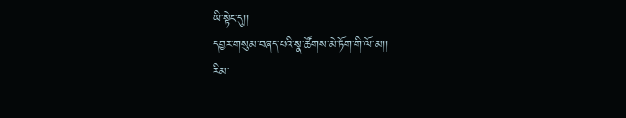ཡི་སྟེང་དུ།།
དབྱར་གསུམ་བཞད་པའི་སྣ་ཚོགས་མེ་ཏོག་གི་ལོ་མ།།
རིམ་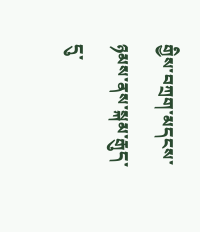གྱིས་བཀྲག་མདངས་ཉམས་ནས་སྐམ་རྒུད་དུ་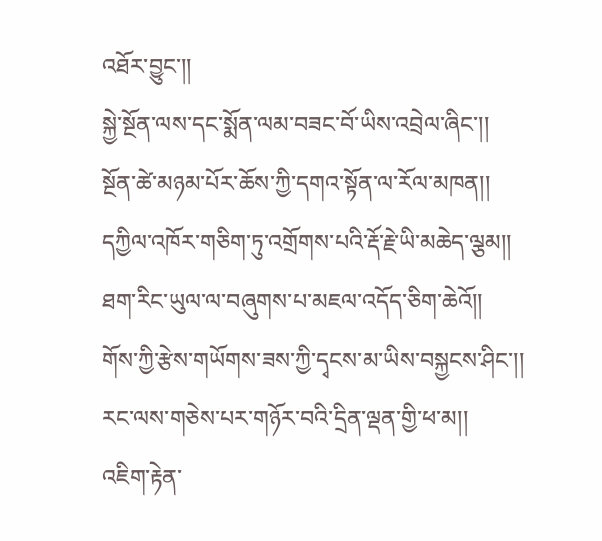འཐོར་བྱུང་།།
སྐྱེ་སྔོན་ལས་དང་སྨོན་ལམ་བཟང་བོ་ཡིས་འབྲེལ་ཞིང་།།
སྔོན་ཚེ་མཉམ་པོར་ཆོས་ཀྱི་དགའ་སྟོན་ལ་རོལ་མཁན།།
དཀྱིལ་འཁོར་གཅིག་ཏུ་འགྲོགས་པའི་རྡོ་རྗེ་ཡི་མཆེད་ལྕམ།།
ཐག་རིང་ཡུལ་ལ་བཞུགས་པ་མཇལ་འདོད་ཅིག་ཆེའོ།།
གོས་ཀྱི་རྩེས་གཡོགས་ཟས་ཀྱི་དྭངས་མ་ཡིས་བསྐྱངས་ཤིང་།།
རང་ལས་གཅེས་པར་གཉོར་བའི་དྲིན་ལྡན་གྱི་ཕ་མ།།
འཇིག་རྟེན་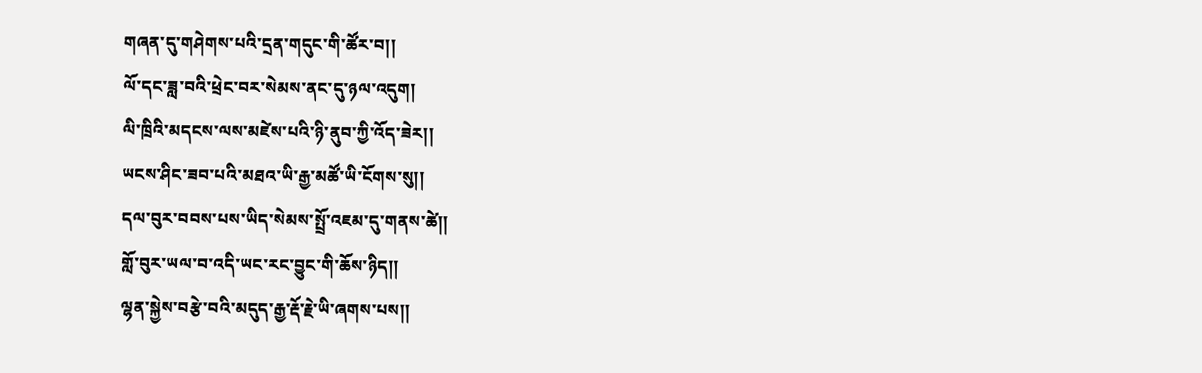གཞན་དུ་གཤེགས་པའི་དྲན་གདུང་གི་ཚོར་བ།།
ལོ་དང་ཟླ་བའི་ཕྲེང་བར་སེམས་ནང་དུ་ཉལ་འདུག།
ལི་ཁྲིའི་མདངས་ལས་མཛེས་པའི་ཉི་ནུབ་ཀྱི་འོད་ཟེར།།
ཡངས་ཤིང་ཟབ་པའི་མཐའ་ཡི་རྒྱ་མཚོ་ཡི་ངོགས་སུ།།
དལ་བུར་བབས་པས་ཡིད་སེམས་སྤྲོ་འཇམ་དུ་གནས་ཚེ།།
གློ་བུར་ཡལ་བ་འདི་ཡང་རང་བྱུང་གི་ཆོས་ཉིད།།
ལྷན་སྐྱེས་བརྩེ་བའི་མདུད་རྒྱ་རྡོ་རྗེ་ཡི་ཞགས་པས།།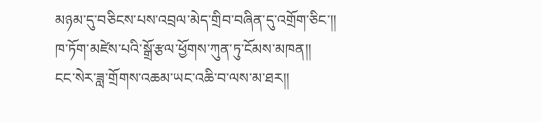མཉམ་དུ་བཅིངས་པས་འབྲལ་མེད་གྲིབ་བཞིན་དུ་འགྲོག་ཅིང་།།
ཁ་ཏོག་མཛེས་པའི་སྒྲོ་རྩལ་ཕྱོགས་ཀུན་ཏུ་ངོམས་མཁན།།
ངང་སེར་ཟླ་གྲོགས་འཆམ་ཡང་འཆི་བ་ལས་མ་ཐར།།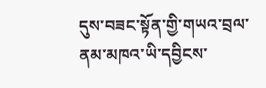དུས་བཟང་སྟོན་གྱི་གཡའ་བྲལ་ནམ་མཁའ་ཡི་དབྱིངས་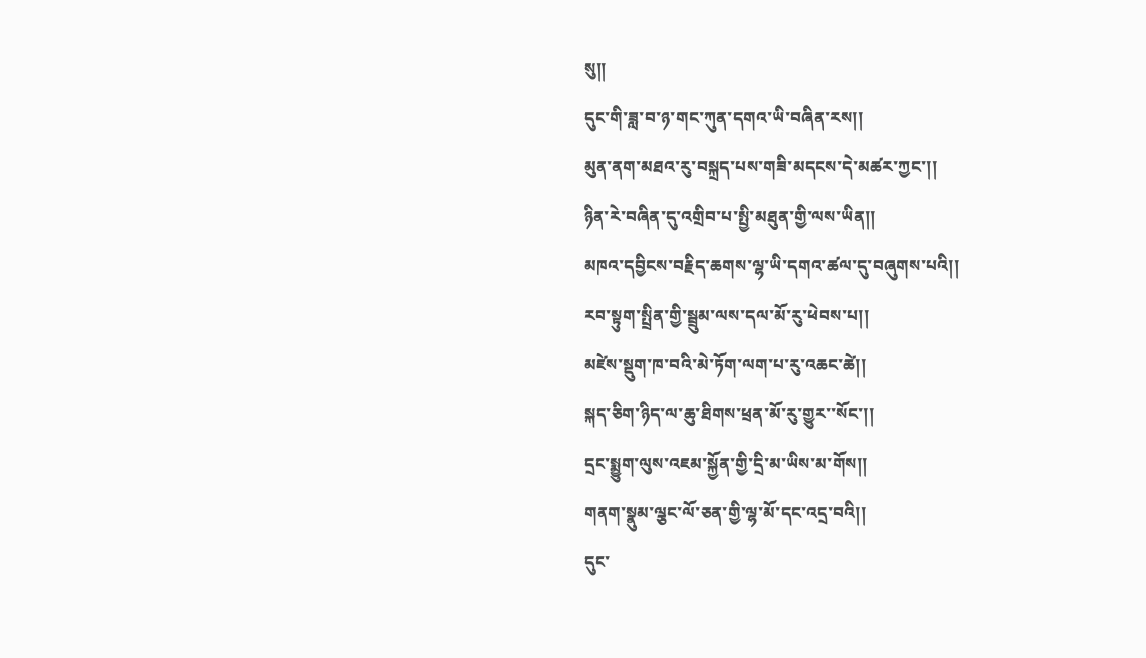སུ།།
དུང་གི་ཟླ་བ་ཉ་གང་ཀུན་དགའ་ཡི་བཞིན་རས།།
མུན་ནག་མཐའ་རུ་བསྐྲད་པས་གཟི་མདངས་དེ་མཚར་ཀྱང་།།
ཉིན་རེ་བཞིན་དུ་འགྲིབ་པ་སྤྱི་མཐུན་གྱི་ལས་ཡིན།།
མཁའ་དབྱིངས་བརྗིད་ཆགས་ལྷ་ཡི་དགའ་ཚལ་དུ་བཞུགས་པའི།།
རབ་སྟུག་སྤྲིན་གྱི་སྦྲུམ་ལས་དལ་མོ་རུ་ཕེབས་པ།།
མཛེས་སྡུག་ཁ་བའི་མེ་ཏོག་ལག་པ་རུ་འཆང་ཚེ།།
སྐད་ཅིག་ཉིད་ལ་ཆུ་ཐིགས་ཕྲན་མོ་རུ་གྱུར་་སོང་།།
དྲང་སྨྱུག་ལུས་འཇམ་སྐྱོན་གྱི་དྲི་མ་ཡིས་མ་གོས།།
གནག་སྣུམ་ལྕང་ལོ་ཅན་གྱི་ལྷ་མོ་དང་འདྲ་བའི།།
དུང་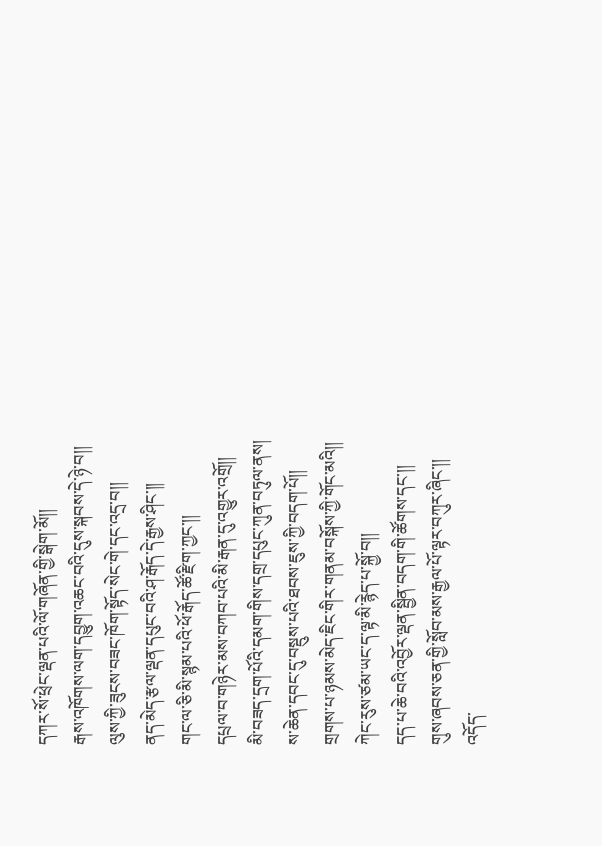དཀར་སོ་ཕྲེང་ལྡན་པའི་ལོ་གཞོན་གྱི་སྒེག་མོ།།
རྒས་འཁོགས་ལག་དབྱུག་འཆང་བའི་དུས་སྐབས་དེ་ཉེ་བ།།
ལུས་ཀྱི་ཟུངས་བཟང་ཁོག་སྟོད་སེང་གེ་དང་འདྲ་བ།།
ནད་མེད་རྩལ་ལྡན་དཔུང་བའི་ཤ་རྒོད་དེ་རྒྱས་ཤིང་།།
གང་ལ་ཅི་མི་སྙམ་པའི་ཕོ་རྒོད་ཚོ་རྫིག་ཀྱང་།།
དཔྲལ་བ་གཉེར་མས་བཀབ་པའི་མི་རྒན་དུ་འགྱུར་འགྲོ།།
མི་བཟད་དྲག་པོའི་དམག་གིས་དགྲ་དཔུང་ཀུན་བཏུལ་ནས།
ས་ཆེན་དབང་དུ་བསྡུས་པའི་ཐབས་ཇུས་ཀྱི་བདག་པོ།།
གྲགས་པ་ཉམས་མེད་ཇིང་གིར་གནམ་བསྐོས་ཀྱི་གོང་མའི།།
ཀེང་རུས་ཙམ་ཡང་ད་ལྟ་མི་རྙེད་པ་སྐྱོ་བ།།
དད་པ་ཆེ་བའི་འབྱོར་ལྡན་སྦྱིན་བདག་གི་ཚོགས་དང་།།
གུས་ཞབས་ཅན་གྱི་སློབ་མས་རྒྱལ་པོ་ལྟར་བཀུར་ཞིང་།།
འདོད་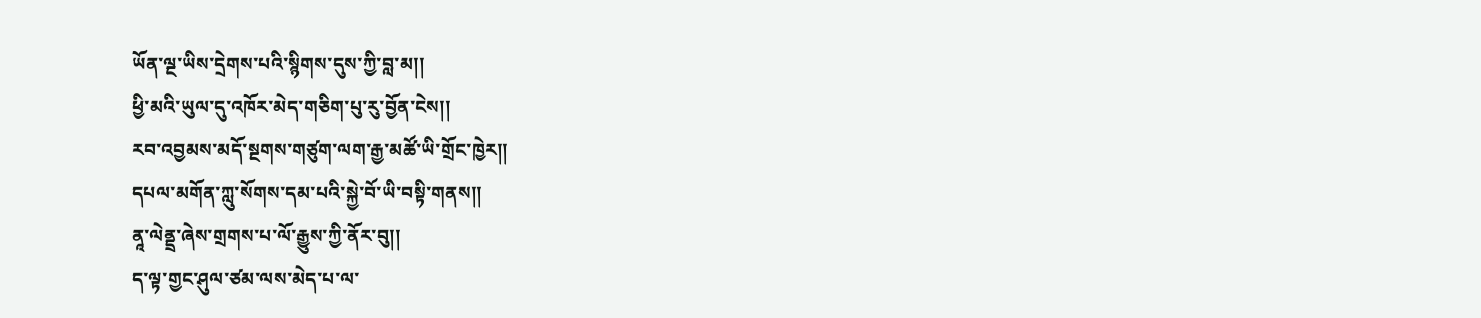ཡོན་ལྔ་ཡིས་དྲེགས་པའི་སྙིགས་དུས་ཀྱི་བླ་མ།།
ཕྱི་མའི་ཡུལ་དུ་འཁོར་མེད་གཅིག་པུ་རུ་བྱོན་ངེས།།
རབ་འབྱམས་མདོ་སྔགས་གཙུག་ལག་རྒྱ་མཚོ་ཡི་གྲོང་ཁྱེར།།
དཔལ་མགོན་ཀླུ་སོགས་དམ་པའི་སྐྱེ་བོ་ཡི་བསྟི་གནས།།
ནཱ་ལེནྡྲ་ཞེས་གྲགས་པ་ལོ་རྒྱུས་ཀྱི་ནོར་བུ།།
ད་ལྟ་གྱང་ཤུལ་ཙམ་ལས་མེད་པ་ལ་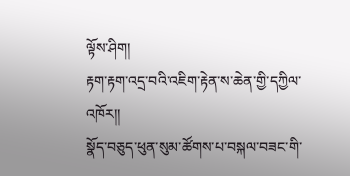ལྟོས་ཤིག།
རྟག་རྟག་འདྲ་བའི་འཇིག་རྟེན་ས་ཆེན་གྱི་དཀྱིལ་འཁོར།།
སྣོད་བཅུད་ཕུན་སུམ་ཚོགས་པ་བསྐལ་བཟང་གི་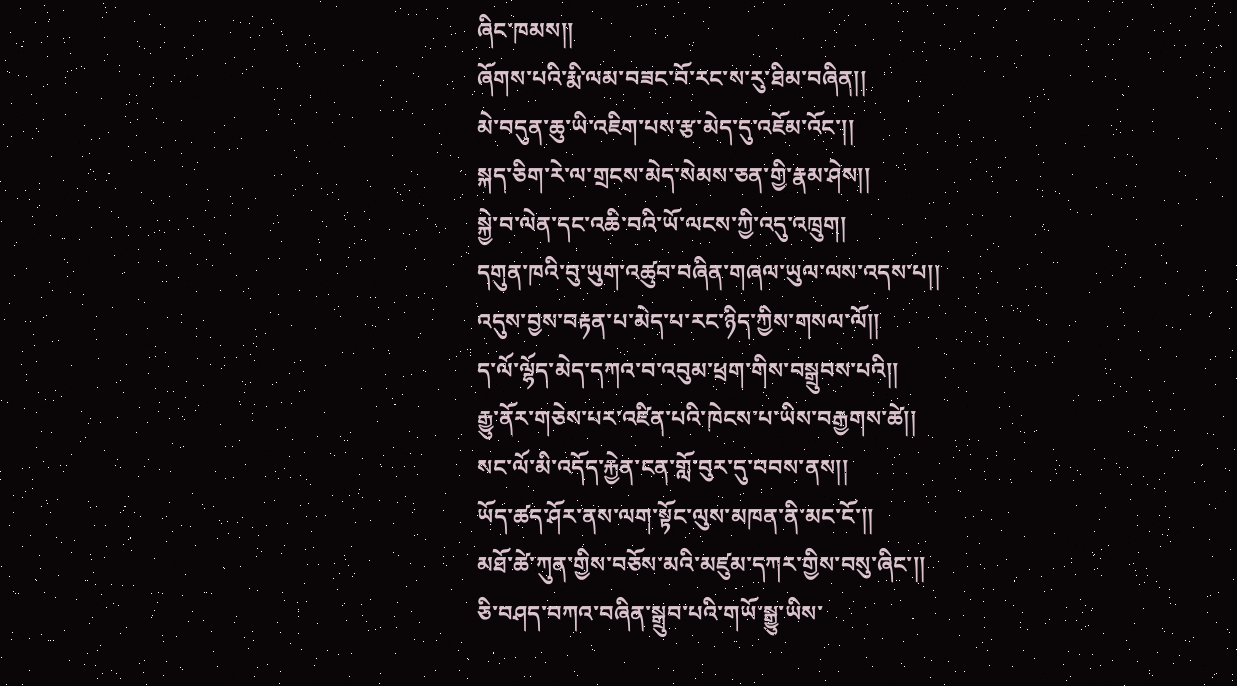ཞིང་ཁམས།།
ཞོགས་པའི་རྨི་ལམ་བཟང་བོ་རང་ས་རུ་ཐིམ་བཞིན།།
མེ་བདུན་ཆུ་ཡི་འཇིག་པས་རྩ་མེད་དུ་འཇོམ་འོང་།།
སྐད་ཅིག་རེ་ལ་གྲངས་མེད་སེམས་ཅན་གྱི་རྣམ་ཤེས།།
སྐྱེ་བ་ལེན་དང་འཆི་བའི་ཡོ་ལངས་ཀྱི་འདུ་འཁྲུག།
དགུན་ཁའི་བུ་ཡུག་འཚུབ་བཞིན་གཞལ་ཡུལ་ལས་འདས་པ།།
འདུས་བྱས་བརྟན་པ་མེད་པ་རང་ཉིད་ཀྱིས་གསལ་ལོ།།
ད་ལོ་ལྷོད་མེད་དཀའ་བ་འབུམ་ཕྲག་གིས་བསྒྲུབས་པའི།།
རྒྱུ་ནོར་གཅེས་པར་འཛིན་པའི་ཁེངས་པ་ཡིས་བརྒྱགས་ཚེ།།
སང་ལོ་མི་འདོད་རྐྱེན་ངན་གློ་བུར་དུ་བབས་ནས།།
ཡོད་ཚད་ཤོར་ནས་ལག་སྟོང་ལུས་མཁན་ནི་མང་ངོ་།།
མཐོ་ཚེ་ཀུན་གྱིས་བཅོས་མའི་མཛུམ་དཀར་གྱིས་བསུ་ཞིང་།།
ཅི་བཤད་བཀའ་བཞིན་སྒྲུབ་པའི་གཡོ་སྒྱུ་ཡིས་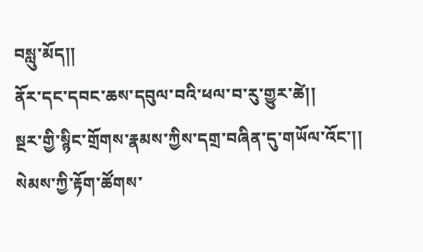བསླུ་མོད།།
ནོར་དང་དབང་ཆས་དབུལ་བའི་ཕལ་བ་རུ་གྱུར་ཚེ།།
སྔར་གྱི་སྙིང་གྲོགས་རྣམས་ཀྱིས་དགྲ་བཞིན་དུ་གཡོལ་འོང་།།
སེམས་ཀྱི་རྟོག་ཚོགས་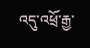འདུ་འཕྲོ་རྒྱ་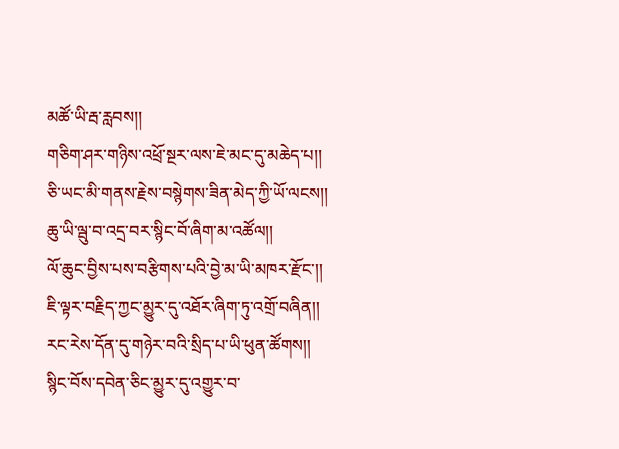མཚོ་ཡི་རྦ་རླབས།།
གཅིག་ཤར་གཉིས་འཕྲོ་སྔར་ལས་ཇེ་མང་དུ་མཆེད་པ།།
ཅི་ཡང་མི་གནས་རྗེས་བསྙེགས་ཟིན་མེད་ཀྱི་ཡོ་ལངས།།
ཆུ་ཡི་ལྦུ་བ་འདྲ་བར་སྙིང་བོ་ཞིག་མ་འཚོལ།།
ལོ་ཆུང་བྱིས་པས་བརྩིགས་པའི་བྱེ་མ་ཡི་མཁར་རྫོང་།།
ཇི་ལྟར་བརྗིད་ཀྱང་མྱུར་དུ་འཐོར་ཞིག་ཏུ་འགྲོ་བཞིན།།
རང་རེས་དོན་དུ་གཉེར་བའི་སྲིད་པ་ཡི་ཕུན་ཚོགས།།
སྙིང་བོས་དབེན་ཅིང་མྱུར་དུ་འགྱུར་བ་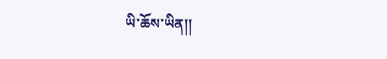ཡི་ཆོས་ཡིན།།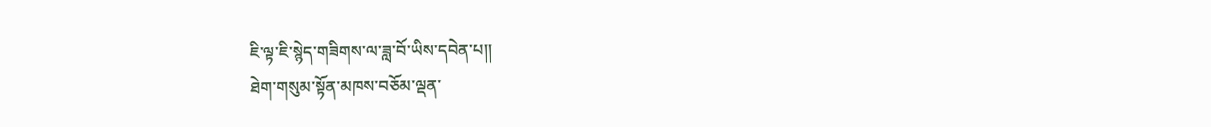ཇི་ལྟ་ཇི་སྙེད་གཟིགས་ལ་ཟླ་བོ་ཡིས་དབེན་པ།།
ཐེག་གསུམ་སྟོན་མཁས་བཅོམ་ལྡན་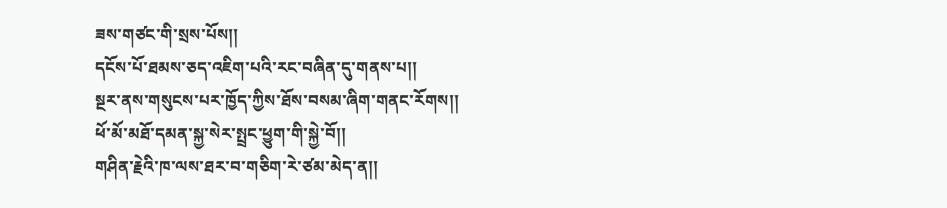ཟས་གཙང་གི་སྲས་པོས།།
དངོས་པོ་ཐམས་ཅད་འཇིག་པའི་རང་བཞིན་དུ་གནས་པ།།
སྔར་ནས་གསུངས་པར་ཁྱོད་ཀྱིས་ཐོས་བསམ་ཞིག་གནང་རོགས།།
ཕོ་མོ་མཐོ་དམན་སྐྱ་སེར་སྤྲང་ཕྱུག་གི་སྐྱེ་བོ།།
གཤིན་རྗེའི་ཁ་ལས་ཐར་བ་གཅིག་རེ་ཙམ་མེད་ན།།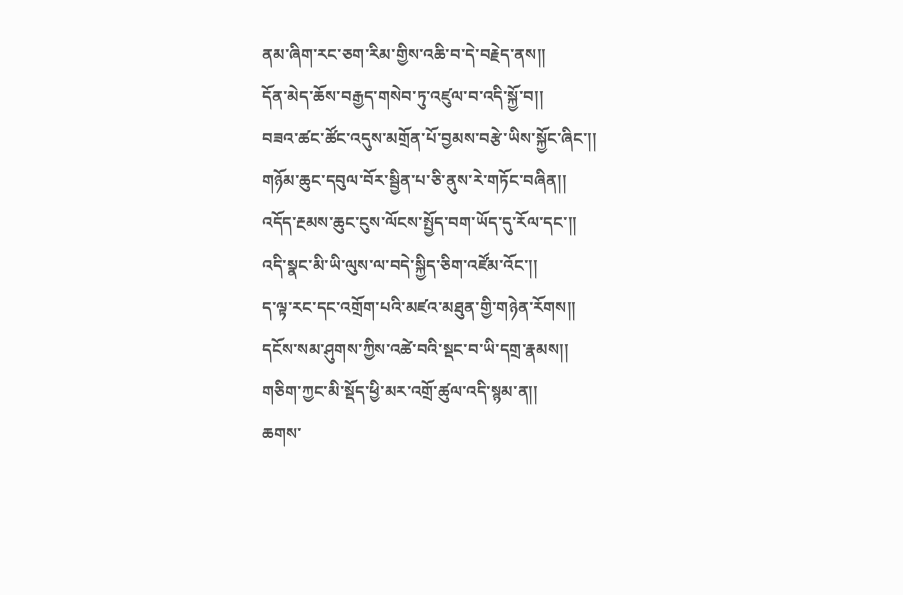ནམ་ཞིག་རང་ཅག་རིམ་གྱིས་འཆི་བ་དེ་བརྗེད་ནས།།
དོན་མེད་ཆོས་བརྒྱད་གསེབ་ཏུ་འཛུལ་བ་འདི་སྐྱོ་བ།།
བཟའ་ཚང་ཚོང་འདུས་མགྲོན་པོ་བྱམས་བརྩེ་ཡིས་སྐྱོང་ཞིང་།།
གཉོམ་ཆུང་དབུལ་བོར་སྦྱིན་པ་ཅི་ནུས་རེ་གཏོང་བཞིན།།
འདོད་རྔམས་ཆུང་ངུས་ལོངས་སྤྱོད་བག་ཡོད་དུ་རོལ་དང་།།
འདི་སྣང་མི་ཡི་ལུས་ལ་བདེ་སྐྱིད་ཅིག་འཛོམ་འོང་།།
ད་ལྟ་རང་དང་འགྲོག་པའི་མཛའ་མཐུན་གྱི་གཉེན་རོགས།།
དངོས་སམ་ཤུགས་ཀྱིས་འཚེ་བའི་སྡང་བ་ཡི་དགྲ་རྣམས།།
གཅིག་ཀྱང་མི་སྡོད་ཕྱི་མར་འགྲོ་ཚུལ་འདི་སྙམ་ན།།
ཆགས་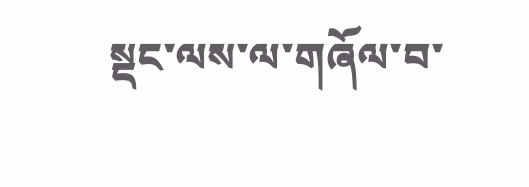སྡང་ལས་ལ་གཞོལ་བ་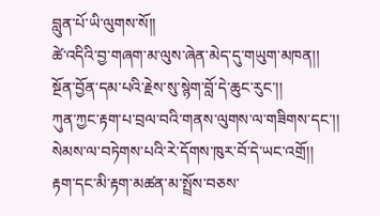བླུན་པོ་ཡི་ལུགས་སོ།།
ཚེ་འདིའི་བྱ་གཞག་མ་ལུས་ཞེན་མེད་དུ་གཡུག་མཁན།།
སྔོན་བྱོན་དམ་པའི་རྗེས་སུ་སྙེག་བློ་དེ་ཆུང་རུང་།།
ཀུན་ཀྱང་རྟག་པ་བྲལ་བའི་གནས་ལུགས་ལ་གཟིགས་དང་།།
སེམས་ལ་བཏེགས་པའི་རེ་དོགས་ཁུར་བོ་དེ་ཡང་འགྲོ།།
རྟག་དང་མི་རྟག་མཚན་མ་སྤྲོས་བཅས་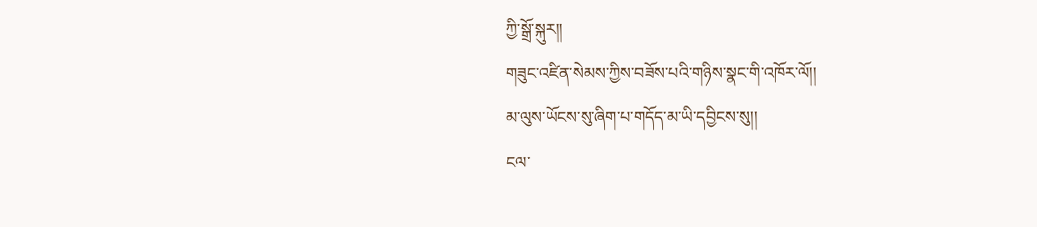ཀྱི་སྒྲོ་སྐུར།།
གཟུང་འཛིན་སེམས་ཀྱིས་བཟོས་པའི་གཉིས་སྣང་གི་འཁོར་ལོ།།
མ་ལུས་ཡོངས་སུ་ཞིག་པ་གདོད་མ་ཡི་དབྱིངས་སུ།།
ངལ་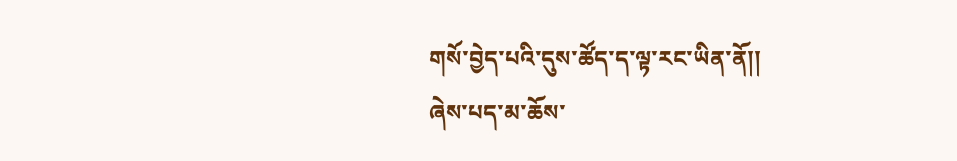གསོ་བྱེད་པའི་དུས་ཚོད་ད་ལྟ་རང་ཡིན་ནོ།།
ཞེས་པད་མ་ཆོས་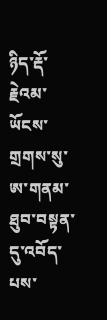ཉིད་རྡོ་རྗེའམ་ཡོངས་གྲགས་སུ་ཨ་གནམ་ཐུབ་བསྟན་དུ་འབོད་པས་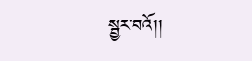སྦྱར་བའོ།།